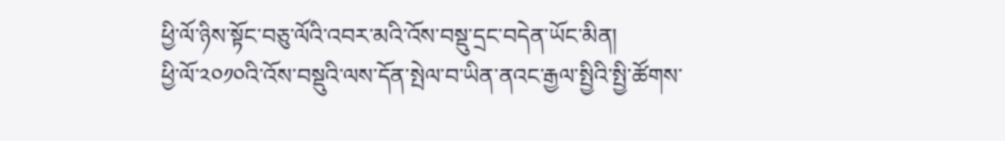ཕྱི་ལོ་ཉིས་སྟོང་བཅུ་ལོའི་འབར་མའི་འོས་བསྡུ་དྲང་བདེན་ཡོང་མིན།
ཕྱི་ལོ་༢༠༡༠འི་འོས་བསྡུའི་ལས་དོན་སྤེལ་བ་ཡིན་ནའང་རྒྱལ་སྤྱིའི་སྤྱི་ཚོགས་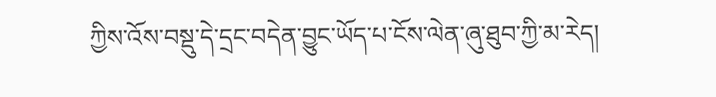ཀྱིས་འོས་བསྡུ་དེ་དྲང་བདེན་བྱུང་ཡོད་པ་ངོས་ལེན་ཞུ་ཐུབ་ཀྱི་མ་རེད།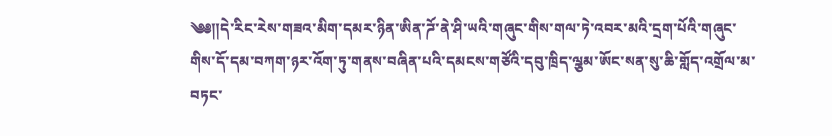༄༅༎དེ་རིང་རེས་གཟའ་མིག་དམར་ཉིན་ཨིན་ཌོ་ནེ་ཤི་ཡའི་གཞུང་གིས་གལ་ཏེ་འབར་མའི་དྲག་པོའི་གཞུང་གིས་དོ་དམ་བཀག་ཉར་འོག་ཏུ་གནས་བཞིན་པའི་དམངས་གཙོའི་དབུ་ཁྲིད་ལྕམ་ཨོང་སན་སུ་ཆི་གློད་འགྲོལ་མ་བཏང་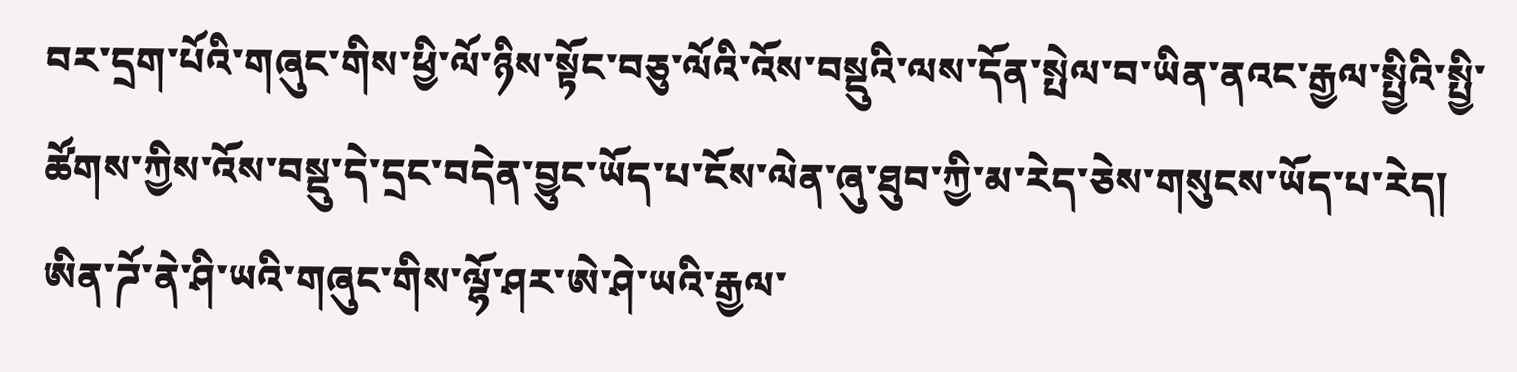བར་དྲག་པོའི་གཞུང་གིས་ཕྱི་ལོ་ཉིས་སྟོང་བཅུ་ལོའི་འོས་བསྡུའི་ལས་དོན་སྤེལ་བ་ཡིན་ནའང་རྒྱལ་སྤྱིའི་སྤྱི་ཚོགས་ཀྱིས་འོས་བསྡུ་དེ་དྲང་བདེན་བྱུང་ཡོད་པ་ངོས་ལེན་ཞུ་ཐུབ་ཀྱི་མ་རེད་ཅེས་གསུངས་ཡོད་པ་རེད།
ཨིན་ཌོ་ནེ་ཤི་ཡའི་གཞུང་གིས་ལྷོ་ཤར་ཨེ་ཤེ་ཡའི་རྒྱལ་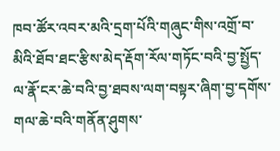ཁབ་ཚོར་འབར་མའི་དྲག་པོའི་གཞུང་གིས་འགྲོ་བ་མིའི་ཐོབ་ཐང་རྩིས་མེད་རྡོག་རོལ་གཏོང་བའི་བྱ་སྤྱོད་ལ་རྣོ་ངར་ཆེ་བའི་བྱ་ཐབས་ལག་བསྟར་ཞིག་བྱ་དགོས་གལ་ཆེ་བའི་གནོན་ཤུགས་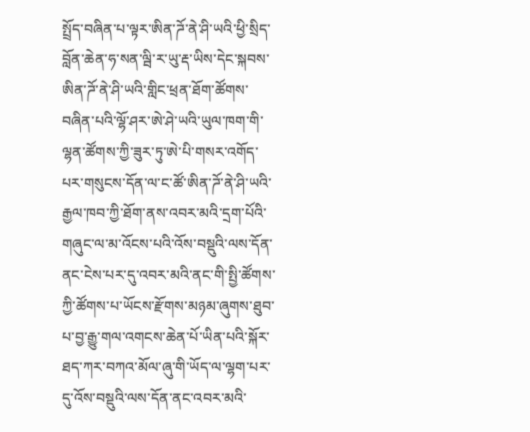སྤྲོད་བཞིན་པ་ལྟར་ཨིན་ཌོ་ནེ་ཤི་ཡའི་ཕྱི་སྲིད་བློན་ཆེན་ཧ་སན་ལྦི་ར་ཡུ་རྡ་ཡིས་དེང་སྐབས་ཨིན་ཌོ་ནེ་ཤི་ཡའི་གླིང་ཕྲན་ཐོག་ཚོགས་བཞིན་པའི་ལྷོ་ཤར་ཨེ་ཤེ་ཡའི་ཡུལ་ཁག་གི་ལྷན་ཚོགས་ཀྱི་ཟུར་ཏུ་ཨེ་པི་གསར་འགོད་པར་གསུངས་དོན་ལ་ང་ཚོ་ཨིན་ཌོ་ནེ་ཤི་ཡའི་རྒྱལ་ཁབ་ཀྱི་ཐོག་ནས་འབར་མའི་དྲག་པོའི་གཞུང་ལ་མ་འོངས་པའི་འོས་བསྡུའི་ལས་དོན་ནང་ངེས་པར་དུ་འབར་མའི་ནང་གི་སྤྱི་ཚོགས་ཀྱི་ཚོགས་པ་ཡོངས་རྫོགས་མཉམ་ཞུགས་ཐུབ་པ་བྱ་རྒྱུ་གལ་འགངས་ཆེན་པོ་ཡིན་པའི་སྐོར་ཐད་ཀར་བཀའ་མོལ་ཞུ་གི་ཡོད་ལ་ལྷག་པར་དུ་འོས་བསྡུའི་ལས་དོན་ནང་འབར་མའི་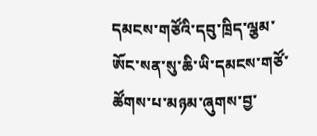དམངས་གཙོའི་དབུ་ཁྲིད་ལྕམ་ཨོང་སན་སུ་ཆི་ཡི་དམངས་གཙོ་ཚོགས་པ་མཉམ་ཞུགས་བྱ་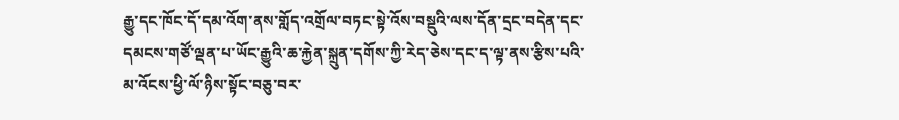རྒྱུ་དང་ཁོང་དོ་དམ་འོག་ནས་གློད་འགྲོལ་བཏང་སྟེ་འོས་བསྡུའི་ལས་དོན་དྲང་བདེན་དང་དམངས་གཙོ་ལྡན་པ་ཡོང་རྒྱུའི་ཆ་རྐྱེན་སྐྲུན་དགོས་ཀྱི་རེད་ཅེས་དང་ད་ལྟ་ནས་རྩིས་པའི་མ་འོངས་ཕྱི་ལོ་ཉིས་སྟོང་བཅུ་བར་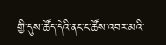གྱི་དུས་ཚོད་དེའི་ནང་ང་ཚོས་འབར་མའི་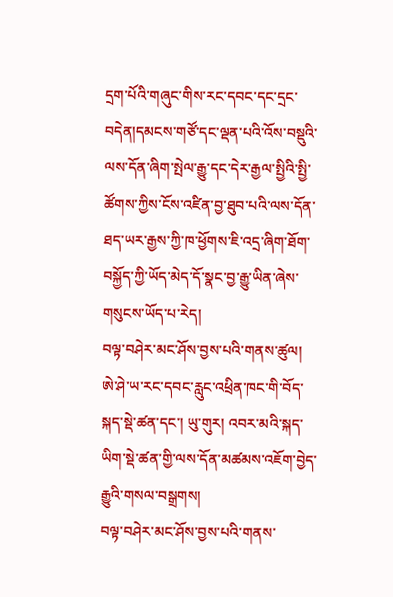དྲག་པོའི་གཞུང་གིས་རང་དབང་དང་དྲང་བདེན།དམངས་གཙོ་དང་ལྡན་པའི་འོས་བསྡུའི་ལས་དོན་ཞིག་སྤེལ་རྒྱུ་དང་དེར་རྒྱལ་སྤྱིའི་སྤྱི་ཚོགས་ཀྱིས་ངོས་འཛིན་བྱ་ཐུབ་པའི་ལས་དོན་ཐད་ཡར་རྒྱས་ཀྱི་ཁ་ཕྱོགས་ཇི་འདྲ་ཞིག་ཐོག་བསྐྱོད་ཀྱི་ཡོད་མེད་དོ་སྣང་བྱ་རྒྱུ་ཡིན་ཞེས་གསུངས་ཡོད་པ་རེད།
བལྟ་བཤེར་མང་ཤོས་བྱས་པའི་གནས་ཚུལ།
ཨེ་ཤེ་ཡ་རང་དབང་རླུང་འཕྲིན་ཁང་གི་བོད་སྐད་སྡེ་ཚན་དང་། ཡུ་གུར། འབར་མའི་སྐད་ཡིག་སྡེ་ཚན་གྱི་ལས་དོན་མཚམས་འཇོག་བྱེད་རྒྱུའི་གསལ་བསྒྲགས།
བལྟ་བཤེར་མང་ཤོས་བྱས་པའི་གནས་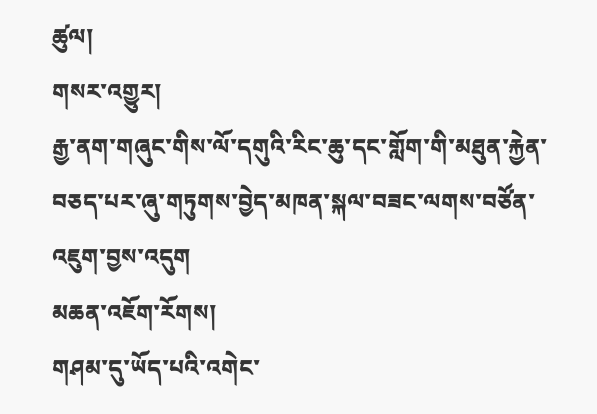ཚུལ།
གསར་འགྱུར།
རྒྱ་ནག་གཞུང་གིས་ལོ་དགུའི་རིང་ཆུ་དང་གློག་གི་མཐུན་རྐྱེན་བཅད་པར་ཞུ་གཏུགས་བྱེད་མཁན་སྐལ་བཟང་ལགས་བཙོན་འཇུག་བྱས་འདུག
མཆན་འཇོག་རོགས།
གཤམ་དུ་ཡོད་པའི་འགེང་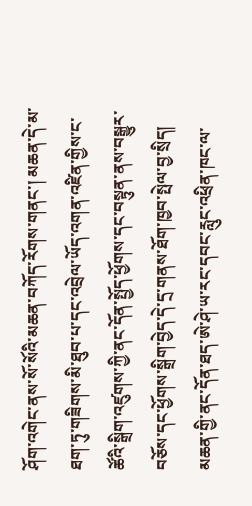ཤོག་འགེང་ནས་སོ་སོའི་མཆན་བཀོད་རོགས་གནང་། མཆན་དེ་མ་ཐག་ཏུ་གཟིགས་མི་ཐུབ་པ་དང་འབྲེལ་ཡོད་འགན་འཛིན་གྱིས་ང་ཚོའི་སྒྲིག་འཛུགས་ཀྱི་ནང་དོན་སྤྱོད་ཕྱོགས་དང་བསྟུན་ནས་བསྒྱུར་བཅོས་དང་ཕྱོགས་སྒྲིག་བྱེད་དེ་དྲ་གནས་ཐོག་ཁྱབ་སྤེལ་བྱ་སྲིད། མཆན་གྱི་ནང་དོན་ཐད་ཨེ་ཤེ་ཡ་རང་དབང་རླུང་འཕྲིན་ཁང་ལ་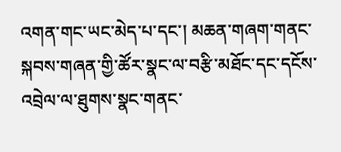འགན་གང་ཡང་མེད་པ་དང་། མཆན་གཞག་གནང་སྐབས་གཞན་གྱི་ཚོར་སྣང་ལ་བརྩི་མཐོང་དང་དངོས་འབྲེལ་ལ་ཐུགས་སྣང་གནང་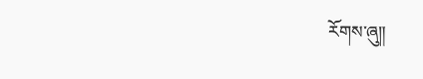རོགས་ཞུ༎